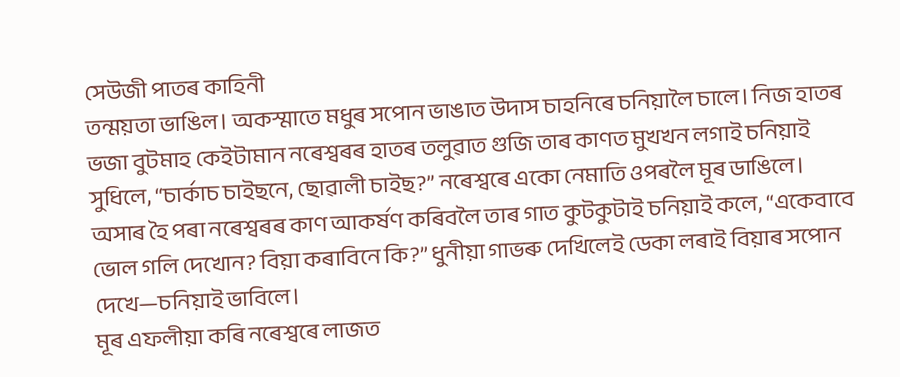সেউজী পাতৰ কাহিনী
তন্ময়তা ভাঙিল। অকস্মাতে মধুৰ সপোন ভাঙাত উদাস চাহনিৰে চনিয়ালৈ চালে। নিজ হাতৰ ভজা বুটমাহ কেইটামান নৰেশ্বৰৰ হাতৰ তলুৱাত গুজি তাৰ কাণত মুখখন লগাই চনিয়াই সুধিলে, “চাৰ্কাচ চাইছনে, ছোৱালী চাইছ?” নৰেশ্বৰে একো নেমাতি ওপৰলৈ মূৰ ডাঙিলে। অসাৰ হৈ পৰা নৰেশ্বৰৰ কাণ আকৰ্ষণ কৰিবলৈ তাৰ গাত কুটকুটাই চনিয়াই কলে, “একেবাবে ভোল গলি দেখোন? বিয়া কৰাবিনে কি?” ধুনীয়া গাভৰু দেখিলেই ডেকা লৰাই বিয়াৰ সপোন দেখে—চনিয়াই ভাবিলে।
মূৰ এফলীয়া কৰি নৰেশ্বৰে লাজত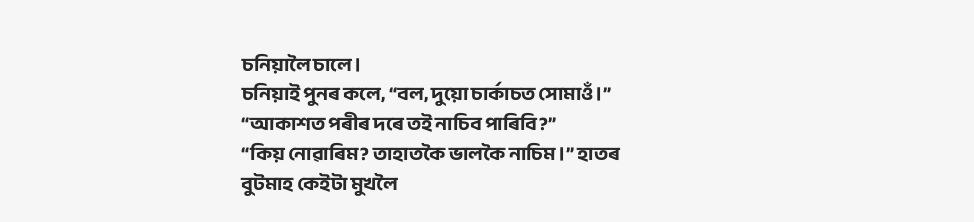চনিয়ালৈ চালে।
চনিয়াই পুনৰ কলে, “বল, দুয়ো চাৰ্কাচত সোমাওঁ।”
“আকাশত পৰীৰ দৰে তই নাচিব পাৰিবি?”
“কিয় নোৱাৰিম? তাহাতকৈ ভালকৈ নাচিম।” হাতৰ বুটমাহ কেইটা মুখলৈ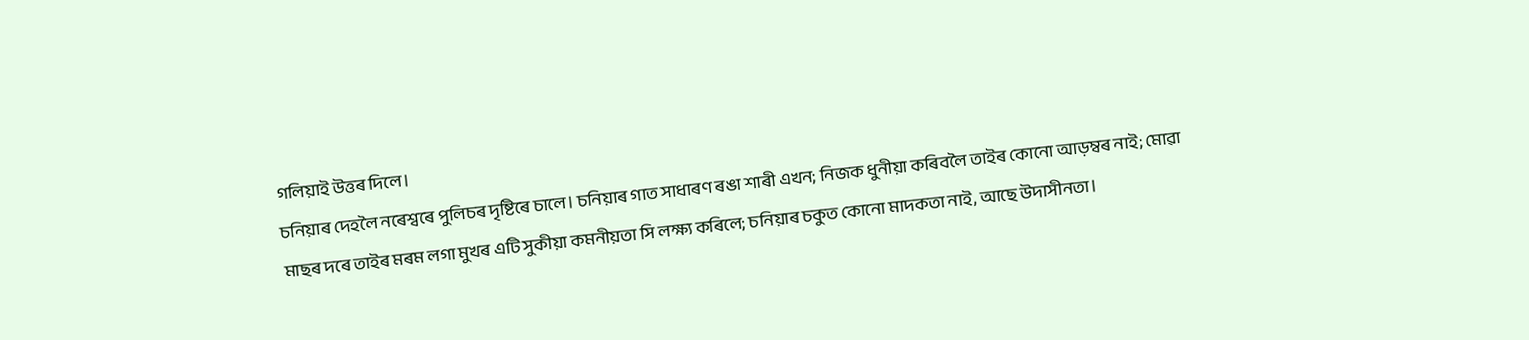গলিয়াই উত্তৰ দিলে।
চনিয়াৰ দেহলৈ নৰেশ্বৰে পুলিচৰ দৃষ্টিৰে চালে। চনিয়াৰ গাত সাধাৰণ ৰঙা শাৰী এখন; নিজক ধুনীয়া কৰিবলৈ তাইৰ কোনো আড়ম্বৰ নাই; মোৱা মাছৰ দৰে তাইৰ মৰম লগা মুখৰ এটি সুকীয়া কমনীয়তা সি লক্ষ্য কৰিলে; চনিয়াৰ চকুত কোনো মাদকতা নাই, আছে উদাসীনতা।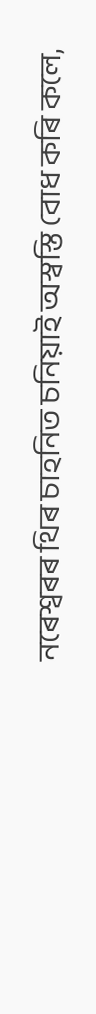নৰেশ্বৰৰ থিৰ চাহনিত চনিয়াই অস্বস্তি বোধ কৰি কলে,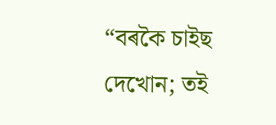“বৰকৈ চাইছ দেখোন; তই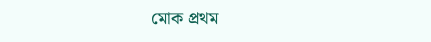মোক প্ৰথম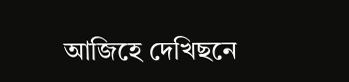আজিহে দেখিছনে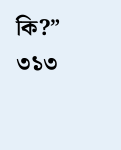কি?”
৩১৩